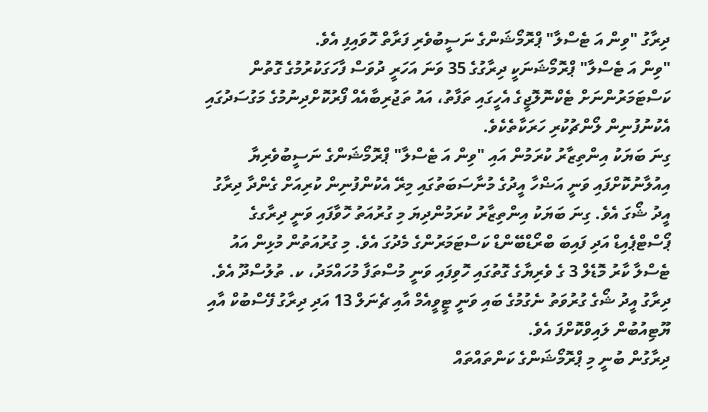ދިރާގު "ވިން އަ ޓެސްލާ" ޕްރޮމޯޝަންގެ ނަސީބުވެރި ފަރާތް ހޮވައިފި އެވެ.
"ވިން އަ ޓެސްލާ" ޕްރޮމޯޝަނަކީ ދިރާގުގެ 35 ވަނަ އަހަރީ ދުވަސް ފާހަގަކުރުމުގެ ގޮތުން ކަސްޓަމަރުންނަށް ޓެކްނޮލޮޖީގެ އެހީގައި ތަފާތު، އައު ތަޖުރިބާއެއް ފޯރުކޮށްދިނުމުގެ މަގުސަދުގައި އެކުނުފުނިން ލޯންޗުކުރި ހަރަކާތެކެވެ.
ގިނަ ބަޔަކު އިންތިޒާރު ކުރަމުން އައި "ވިން އަ ޓެސްލާ" ޕްރޮމޯޝަންގެ ނަސީބުވެރިޔާ އިއުލާނުކޮށްފައި ވަނީ އަޟްހާ އީދުގެ މުނާސަބަތުގައި މިރޭ އެކުންފުނިން ކުރިއަށް ގެންދާ ދިރާގު އީދު ޝޯގަ އެވެ. ގިނަ ބަޔަކު އިންތިޒާރު ކުރަމުންދިޔަ މި ގުރުއަތު ހޮވާފައި ވަނީ ދިރާގގެ ޕޯސްޓްޕެއިޑް އަދި ފައިބަ ބްރޯޑްބޭންޑް ކަސްޓަމަރުންގެ މެދުގަ އެވެ. މި ގުރުއަތުން މުޅިން އައު ޓެސްލާ ކާރު މޮޑެލް 3 ގެ ވެރިޔާގެ ގޮތުގައި ހޮވިފައި ވަނީ މުސްތަފާ މުހައްމަދު، ކ. ތުލުސްދޫ އެވެ.
ދިރާގު އީދު ޝޯގެ ގުރުވަތު ނެގުމުގެ ބައި ވަނީ ޓީވީއެމް އާއި ޗެނަލް 13 އަދި ދިރާގު ފޭސްބުކް އާއި ޔޫޓިއުބުން ލައިވްކޮށްފަ އެވެ.
ދިރާގުން ބުނީ މި ޕްރޮމޯޝަންގެ ކަންތައްތައް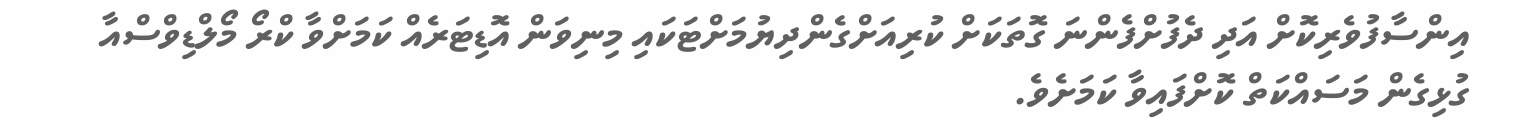އިންސާފުވެރިކޮށް އަދި ދެފުށްފެންނަ ގޮތަކަށް ކުރިއަށްގެންދިޔުމަށްޓަކައި މިނިވަން އޮޑިޓަރެއް ކަމަށްވާ ކްރޯ މޯލްޑިވްސްއާ ގުޅިގެން މަސައްކަތް ކޮށްފައިވާ ކަމަށެވެ.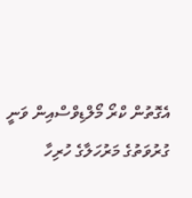އެގޮތުން ކްރޯ މޯލްޑިވްސްއިން ވަނީ ގުރުވަތުގެ މަރުހަލާގެ ހުރިހާ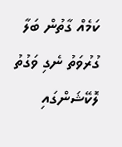ކަމެއް ގާތުން ބަލާ ގުރުވަތު ނެގި ވަގުތު ލޮކޭޝަންގައި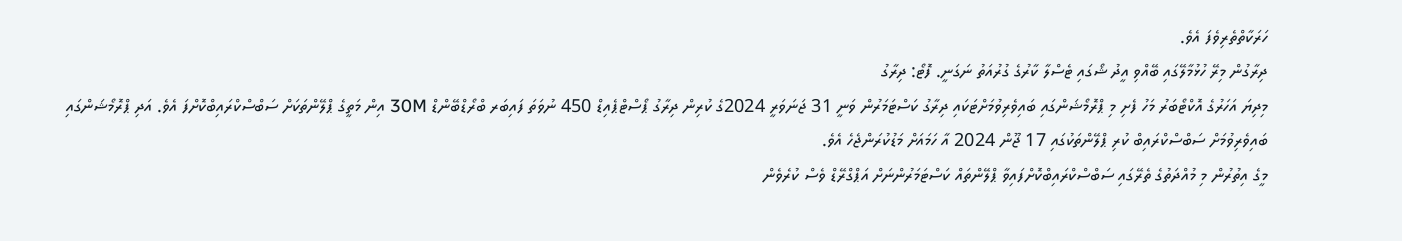ހަރަކާތްތެރިވެފަ އެވެ.
ދިރާގުން މިރޭ ހުޅުމާލޭގައި ބޭއްވި އީދު ޝޯގައި ޓެސްލާ ކާރުގެ ގުރުއަތު ނަގަނީ. ފޮޓޯ: ދިރާގު
މިދިޔަ އަހަރުގެ އޮކްޓޯބަރު މަހު ފެށި މި ޕްރޮމޯޝަންގައި ބައިވެރިވުމަށްޓަކައި ދިރާގު ކަސްޓަމަރުން ވަނީ 31 ޖަނަވަރީ 2024ގެ ކުރިން ދިރާގު ޕޯސްޓްޕެއިޑް 450 ނުވަތަ ފައިބަރ ބްރޯޑްބޭންޑް 30M އިން މަތީގެ ޕްލޭންތަކަށް ސަބްސްކްރައިބްކޮށްފަ އެވެ. އަދި ޕްރޮމޯޝަންގައި ބައިވެރިވުމަށް ސަބްސްކްރައިބް ކުރި ޕްލޭންތަކުގައި 17 ޖޫން 2024 އާ ހަމައަށް މަޑުކުރަންޖެހެ އެވެ.
މީގެ އިތުރުން މި މުއްދަތުގެ ތެރޭގައި ސަބްސްކްރައިބްކޮށްފައިވާ ޕްލޭންތައް ކަސްޓަމަރުންނަށް އަޕްގްރޭޑް ވެސް ކުރެވެން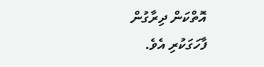އޮތްކަން ދިރާގުން ފާހަގަކުރި އެވެ.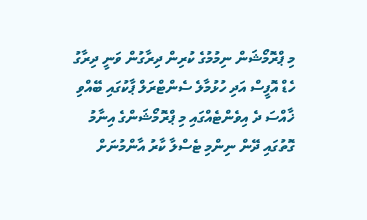މި ޕްރޮމޯޝަން ނިމުމުގެ ކުރިން ދިރާގުން ވަނީ ދިރާގު ހެޑް އޮފީސް އަދި ހުޅުމާލެ ސެންޓްރަލް ޕާކުގައި ބޭއްވި ޚާއްސަ ދެ އިވެންޓެއްގައި މި ޕްރޮމޯޝަންގެ އިނާމު ގޮތުގައި ދޭން ނިންމި ޓެސްލާ ކާރު އާންމުނަށް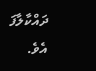ދައްކާލާފަ އެވެ.